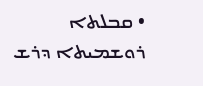• ܩܒܠܬܐ ܪܘܫܡܝܬܐ ܕܪܫ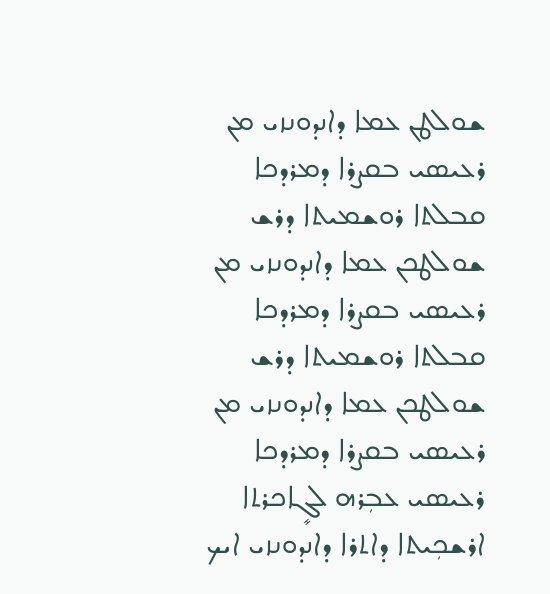ܫܘܠܛܢ ܥܡܐ ܕܐܢܕܘܢܙܝ ܡܢ ܪܥܝܣܝ ܒܩܨܪܐ ܕܡܪܕܟܐ
ܩܒܠܬܐ ܪܘܫܡܝܬܐ ܕܪܫ ܫܘܠܛܟܢ ܥܡܐ ܕܐܢܕܘܢܙܝ ܡܢ ܪܥܝܣܝ ܒܩܨܪܐ ܕܡܪܕܟܐ
ܩܒܠܬܐ ܪܘܫܡܝܬܐ ܕܪܫ ܫܘܠܛܟܢ ܥܡܐ ܕܐܢܕܘܢܙܝ ܡܢ ܪܥܝܣܝ ܒܩܨܪܐ ܕܡܪܕܟܐ
ܪܥܝܣܝ ܥܒܼܪܗ ܠܓܻܐܟܪܬܐ ܐܪܫܟܼܝܬܐ ܕܐܬܪܐ ܕܐܢܕܘܢܙܝ ܐܝܟ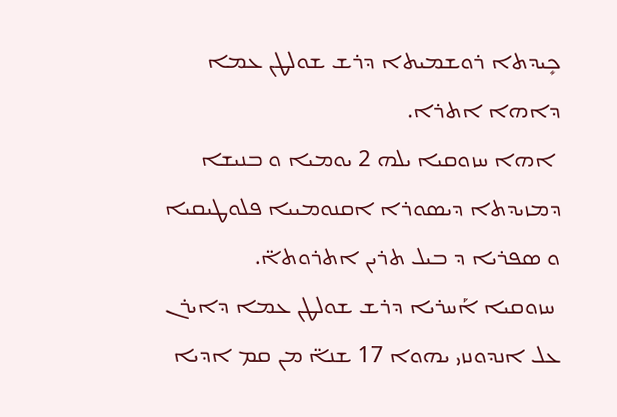ܟܻܝܕܬܐ ܪܘܫܡܝܬܐ ܕܪܫ ܫܘܠܛܢ ܥܡܐ ܕܐܗܐ ܐܬܪܐ.
 ܐܗܐ ܚܙܘܩܝܐ ܝܠܗ 2 ܝܘܡܝܐ ܘ ܒܢܝܫܐ ܕܡܙܝܕܬܐ ܕܝܣܘܪܐ ܐܩܢܘܡܝܝܐ ܦܠܘܛܝܩܝܐ ܘ ܣܦܪܝܐ ܕ ܒܝܠ ܬܪܝܢ ܐܬܪܘܬܐ̈.
 ܚܙܘܩܝܐ ܐܰܚܪܝܐ ܕܪܫ ܫܘܠܛܢ ܥܡܐ ܕܐܝܪܢ ܥܠ ܐܢܕܘܢܙܝ ܝܗܘܐ 17 ܫܢܐ̈ ܡܢ ܩܡ ܐܕܝܐ